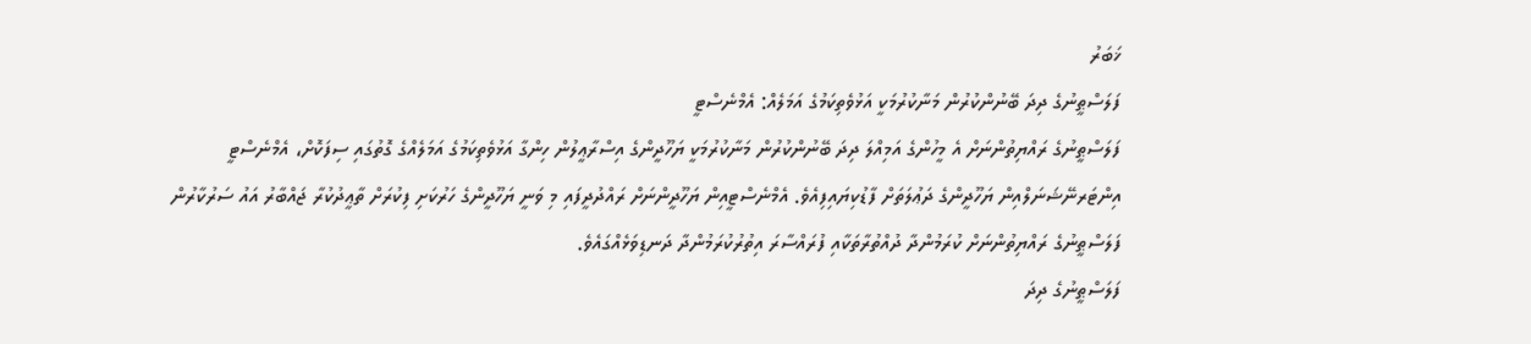ޚަބަރު
ފަލަސްޠީނުގެ ދިދަ ބޭނުންކުރުން މަނާކުރުމަކީ އަޅުވެތިކަމުގެ އަމަލެއް: އެމްނެސްޓީ
ފަލަސްޠީނުގެ ރައްޔިތުންނަށް އެ މީހުންގެ އަމިއްލަ ދިދަ ބޭނުންކުރުން މަނާކުރުމަކީ ޔަހޫދީންގެ އިސްރާޢީލުން ހިންގާ އަޅުވެތިކަމުގެ އަމަލެއްގެ ގޮތުގައި ސިފަކޮށް، އެމްނެސްޓީ އިންޓަރނޭޝަނަލްއިން ޔަހޫދީންގެ ދަޢުލަތަށް ފާޑުކިޔައިފިއެވެ. އެމްނެސްޓީއިން ޔަހޫދީންނަށް ރައްދުދީފައި މި ވަނީ ޔަހޫދީންގެ ހަރުކަށި ފިކުރަށް ތާޢީދުކުރާ ޖައްބާރު އައު ސަރުކާރުން ފަލަސްޠީނުގެ ރައްޔިތުންނަށް ކުރަމުންދާ ދުއްތުރާތަކާއި ފުރައްސާރަ އިތުރުކުރަމުންދާ ދަނޑިވަޅެއްގައެވެ.
ފަލަސްޠީނުގެ ދިދަ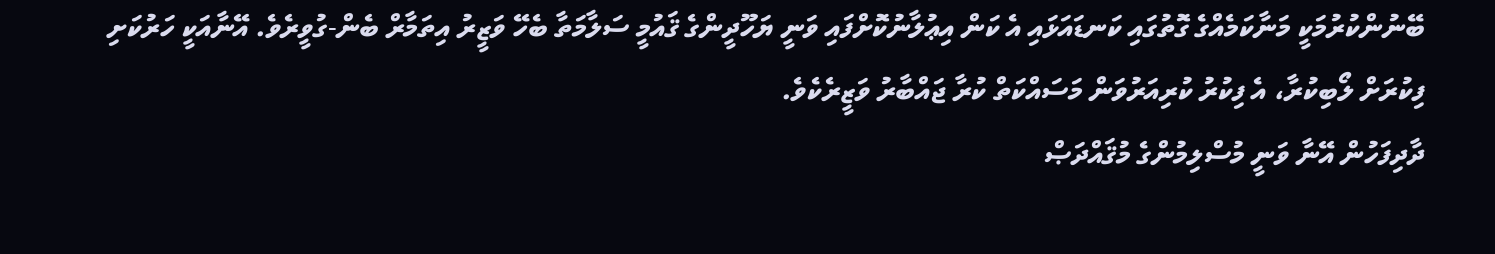ބޭނުންކުރުމަކީ މަނާކަމެއްގެ ގޮތުގައި ކަނޑައަޅައި އެ ކަން އިޢުލާނުކޮށްފައި ވަނީ ޔަހޫދީންގެ ޤައުމީ ސަލާމަތާ ބެހޭ ވަޒީރު އިތަމާރް ބެން-ގުވީރެވެ. އޭނާއަކީ ހަރުކަށި ފިކުރަށް ލޯބިކުރާ، އެ ފިކުރު ކުރިއަރުވަން މަސައްކަތް ކުރާ ޖައްބާރު ވަޒީރެކެވެ.
ދާދިފަހުން އޭނާ ވަނީ މުސްލިމުންގެ މުޤައްދަޞް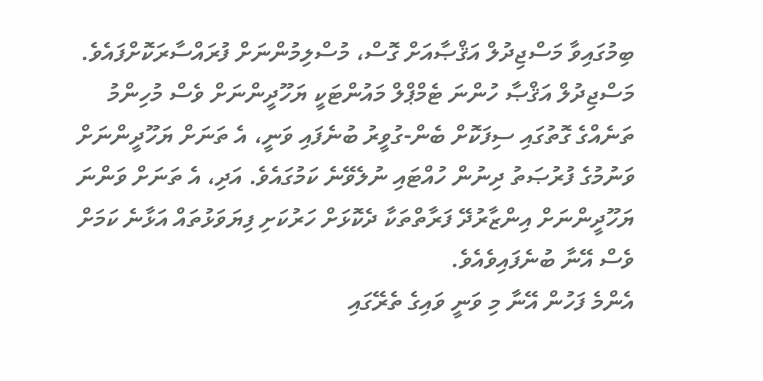ބިމުގައިވާ މަސްޖިދުލް އަޤްޞާއަށް ގޮސް، މުސްލިމުންނަށް ފުރައްސާރަކޮށްފައެވެ. މަސްޖިދުލް އަޤްޞާ ހުންނަ ޓެމްޕްލް މައުންޓަކީ ޔަހޫދީންނަށް ވެސް މުހިންމު ތަނެއްގެ ގޮތުގައި ސިފަކޮށް ބެން-ގުވީރު ބުނެފައި ވަނީ، އެ ތަނަށް ޔަހޫދީންނަށް ވަނުމުގެ ފުރުޞަތު ދިނުން ހުއްޓައި ނުލެވޭނެ ކަމުގައެވެ. އަދި، އެ ތަނަށް ވަންނަ ޔަހޫދީންނަށް އިންޒާރުދޭ ފަރާތްތަކާ ދެކޮޅަށް ހަރުކަށި ފިޔަވަޅުތައް އަޅާނެ ކަމަށް ވެސް އޭނާ ބުނެފައިވެއެވެ.
އެންމެ ފަހުން އޭނާ މި ވަނީ ވައިގެ ތެރޭގައި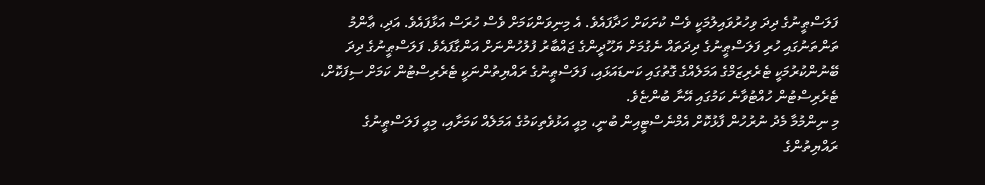ފަލަސްޠީނުގެ ދިދަ ވިހުރުވައިލުމަކީ ވެސް ކުށަކަށް ހަދާފައެވެ. އެ މިނިވަންކަމަށް ވެސް ހުރަސް އަޅާފައެވެ. އަދި، ޢާންމު ތަންތަނުގައި ހުރި ފަލަސްޠީނުގެ ދިދަތައް ނެގުމަށް ޔަހޫދީންގެ ޖައްބާރު ފުލުހުންނަށް އަންގާފައެވެ. ފަލަސްޠީނުގެ ދިދަ ބޭނުންކުރުމަކީ ޓެރެރިޒަމްގެ އަމަލެއްގެ ގޮތުގައި ކަނޑައަޅައި، ފަލަސްޠީނުގެ ރައްޔިތުންނަކީ ޓެރެރިސްޓުން ކަމަށް ސިފަކޮށް، ޓެރެރިސްޓުން ހުއްޓުވާނެ ކަމުގައި އޭނާ ބުންޏެވެ.
މި ނިންމުމާ މެދު ނުރުހުން ފާޅުކޮށް އެމްނެސްޓީއިން ބުނީ، މިއީ އަޅުވެތިކަމުގެ އަމަލެއް ކަމަށާއި، މިއީ ފަލަސްޠީނުގެ ރައްޔިތުންގެ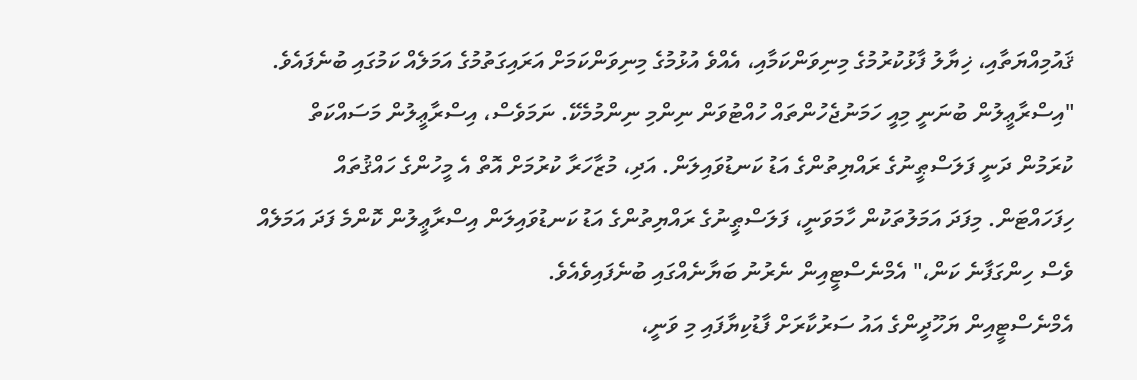ޤައުމިއްޔަތާއި، ޚިޔާލު ފާޅުކުރުމުގެ މިނިވަންކަމާއި، އެއްވެ އުޅުމުގެ މިނިވަންކަމަށް އަރައިގަތުމުގެ އަމަލެއް ކަމުގައި ބުނެފައެވެ.
"އިސްރާޢީލުން ބުނަނީ މިއީ ހަމަނުޖެހުންތައް ހުއްޓުވަން ނިންމި ނިންމުމެކޭ. ނަމަވެސް، އިސްރާޢީލުން މަސައްކަތް ކުރަމުން ދަނީ ފަލަސްޠީނުގެ ރައްޔިތުންގެ އަޑު ކަނޑުވައިލަން. އަދި، މުޒާހަރާ ކުރުމަށް އޮތް އެ މީހުންގެ ހައްޤުތައް ހިފަހައްޓަން. މިފަދަ އަމަލުތަކުން ހާމަވަނީ، ފަލަސްޠީނުގެ ރައްޔިތުންގެ އަޑު ކަނޑުވައިލަން އިސްރާޢީލުން ކޮންމެ ފަދަ އަމަލެއް ވެސް ހިންގަފާނެ ކަން،" އެމްނެސްޓީއިން ނެރުނު ބަޔާނެއްގައި ބުނެފައިވެއެވެ.
އެމްނެސްޓީއިން ޔަހޫދީންގެ އައު ސަރުކާރަށް ފާޑުކިޔާފައި މި ވަނީ،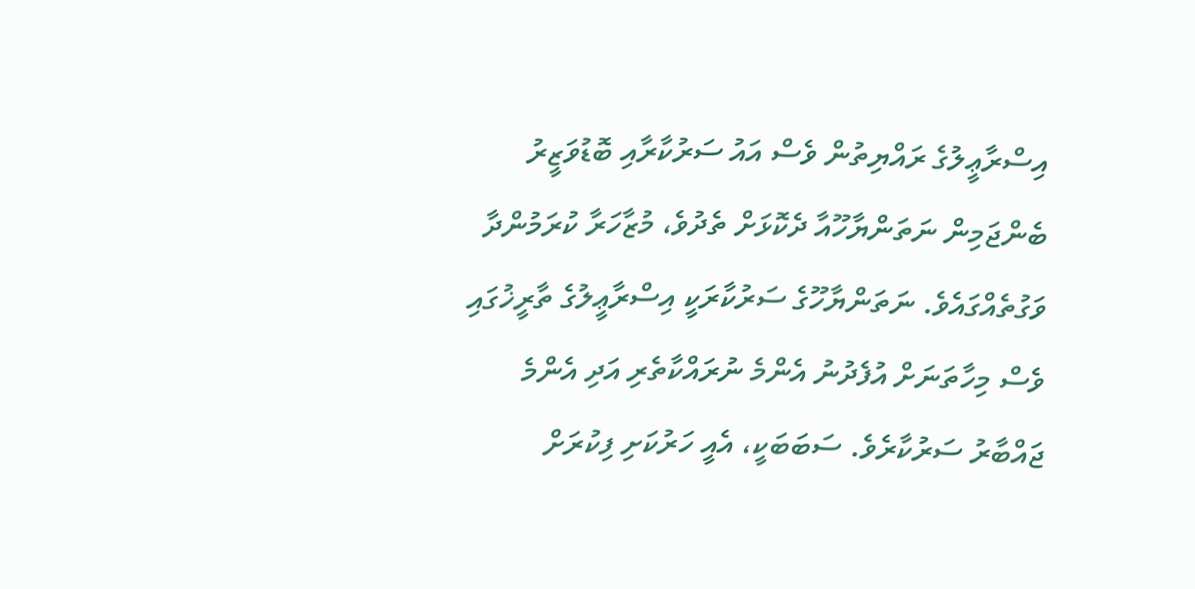އިސްރާޢީލުގެ ރައްޔިތުން ވެސް އައު ސަރުކާރާއި ބޮޑުވަޒީރު ބެންޖަމިން ނަތަންޔާހޫއާ ދެކޮޅަށް ތެދުވެ، މުޒާހަރާ ކުރަމުންދާ ވަގުތެއްގައެވެ. ނަތަންޔާހޫގެ ސަރުކާރަކީ އިސްރާޢީލުގެ ތާރީޚުގައި ވެސް މިހާތަނަށް އުފެދުނު އެންމެ ނުރައްކާތެރި އަދި އެންމެ ޖައްބާރު ސަރުކާރެވެ. ސަބަބަކީ، އެއީ ހަރުކަށި ފިކުރަށް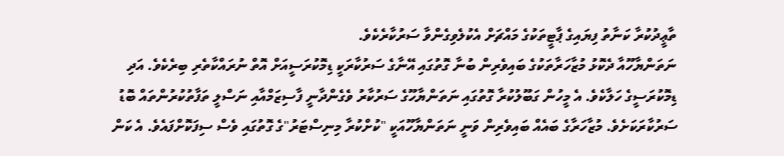ތާޢީދުކުރާ ކަނާތު ފިޔައިގެ ޕާޓީތަކުގެ މައްޗަށް އެކުލެވިގެންވާ ސަރުކާރެކެވެ.
ނަތަންޔާހޫއާ ދެކޮޅު މުޒާހަރާތަކުގެ ބައިވެރިން ބުނާ ގޮތުގައި އޭނާގެ ސަރުކާރަކީ ޑިމޮކުރަސީއަށް އޮތް ނުރައްކާތެރި ބިރެކެވެ. އަދި ޑިމޮކުރަސީގެ ހަލާކެވެ. އެ މީހުން ގަބޫލުކުރާ ގޮތުގައި ނަތަންޔާހޫގެ ސަރުކާރު ވެގެންދާނީ ފާސިޒަމްއާއި ނަސްލީ ތަފާތުކުރުންތައް ބޮޑު ސަރުކާރަކަށެވެ. މުޒާހަރާގެ ބައެއް ބައިވެރިން ވަނީ ނަތަންޔާހޫއަކީ "ކުށްކުރާ މިނިސްޓަރު"ގެ ގޮތުގައި ވެސް ސިފަކޮށްފައެވެ. އެ ކަން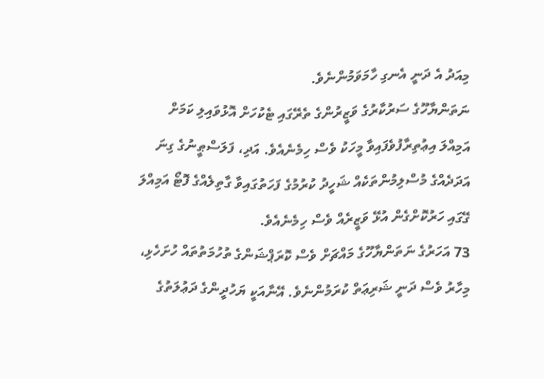މިއަދު އެ ދަނީ އެނގި ހާމަވަމުންނެވެ.
ނަތަންޔާހޫގެ ސަރުކާރުގެ ވަޒީރުންގެ ތެރޭގައި ޓެކުހަށް އޮޅުވައިލި ކަމަށް އަމިއްލަ އިޢުތިރާފުވެފައިވާ މީހަކު ވެސް ހިމެނެއެވެ. އަދި، ފަލަސްޠީނުގެ ގިނަ އަދަދެއްގެ މުސްލިމުންތަކެއް ޝަހީދު ކުރުމުގެ ފަހަތުގައިވާ ގާތިލެއްގެ ފޮޓޯ އަމިއްލަ ގޭގައި ހަރުކޮށްގެން އުޅޭ ވަޒީރެއް ވެސް ހިމެނެއެވެ.
73 އަހަރުގެ ނަތަންޔާހޫގެ މައްޗަށް ވެސް ކޮރަޕްޝަންގެ ތުހުމަތުތައް ހުށަހެޅި، މިހާރު ވެސް ދަނީ ޝަރިޢަތް ކުރަމުންނެވެ. އޭނާއަކީ ޔަހުދީންގެ ދަޢުލަތުގެ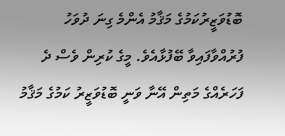ބޮޑުވަޒީރުކަމުގެ މަޤާމު އެންމެ ގިނަ ދުވަހު ފުރުއްވާފައިވާ ބޭފުޅާއެވެ. މީގެ ކުރިން ވެސް ދެ ފަހަރެއްގެ މަތިން އޭނާ ވަނީ ބޮޑުވަޒީރު ކަމުގެ މަޤާމު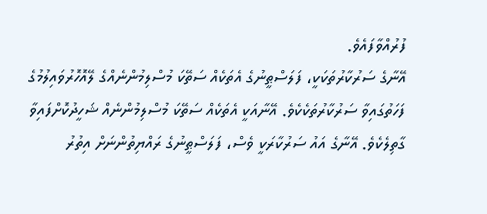ފުރުއްވާފައެވެ.
އޭނާގެ ސަރުކާރުތަކަކީ، ފަލަސްޠީނުގެ އެތަކެއް ސަތޭކަ މުސްލިމުންނެއްގެ ލޭއޮހޮރުވައިލުމުގެ ފަހަތުގައިވާ ސަރުކާރުތަކެކެވެ. އޭނާއަކީ އެތަކެއް ސަތޭކަ މުސްލިމުންނެއް ޝަހީދުކޮށްފައިވާ ގާތިލެކެވެ. އޭނާގެ އައު ސަރުކާރަކީ ވެސް، ފަލަސްޠީނުގެ ރައްޔިތުންނަށް އިތުރު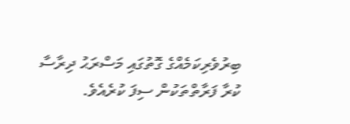ބިރުވެރިކަމެއްގެ ގޮތުގައި މަސްރަޙު ދިރާސާ ކުރާ ފަރާތްތަކުން ސިފަ ކުރެއެވެ.